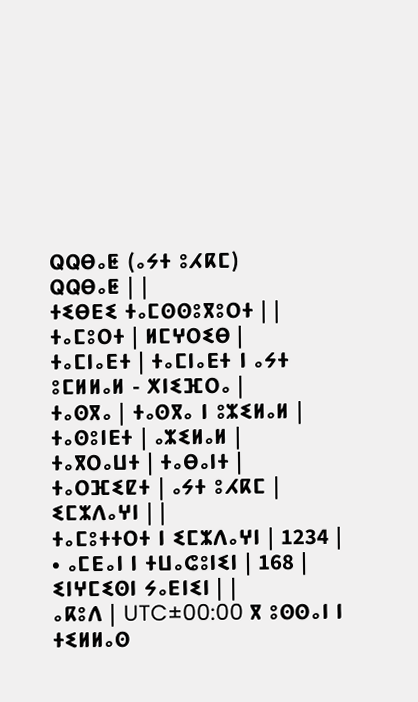ⵕⵕⴱⴰⵟ (ⴰⵢⵜ ⵓⵃⴽⵎ)
ⵕⵕⴱⴰⵟ | |
ⵜⵉⴱⴹⵉ ⵜⴰⵎⵙⵙⵓⴳⵓⵔⵜ | |
ⵜⴰⵎⵓⵔⵜ | ⵍⵎⵖⵔⵉⴱ |
ⵜⴰⵎⵏⴰⴹⵜ | ⵜⴰⵎⵏⴰⴹⵜ ⵏ ⴰⵢⵜ ⵓⵎⵍⵍⴰⵍ - ⵅⵏⵉⴼⵔⴰ |
ⵜⴰⵙⴳⴰ | ⵜⴰⵙⴳⴰ ⵏ ⵓⵣⵉⵍⴰⵍ |
ⵜⴰⵙⵓⵏⴹⵜ | ⴰⵣⵉⵍⴰⵍ |
ⵜⴰⴳⵔⴰⵡⵜ | ⵜⴰⴱⴰⵏⵜ |
ⵜⴰⵔⴼⵉⵇⵜ | ⴰⵢⵜ ⵓⵃⴽⵎ |
ⵉⵎⵣⴷⴰⵖⵏ | |
ⵜⴰⵎⵓⵜⵜⵔⵜ ⵏ ⵉⵎⵣⴷⴰⵖⵏ | 1234 |
• ⴰⵎⴹⴰⵏ ⵏ ⵜⵡⴰⵛⵓⵏⵉⵏ | 168 |
ⵉⵏⵖⵎⵉⵙⵏ ⵢⴰⴹⵏⵉⵏ | |
ⴰⴽⵓⴷ | UTC±00:00 ⴳ ⵓⵙⵙⴰⵏ ⵏ ⵜⵉⵍⵍⴰⵙ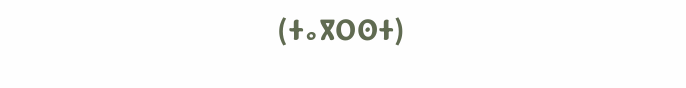(ⵜⴰⴳⵔⵙⵜ)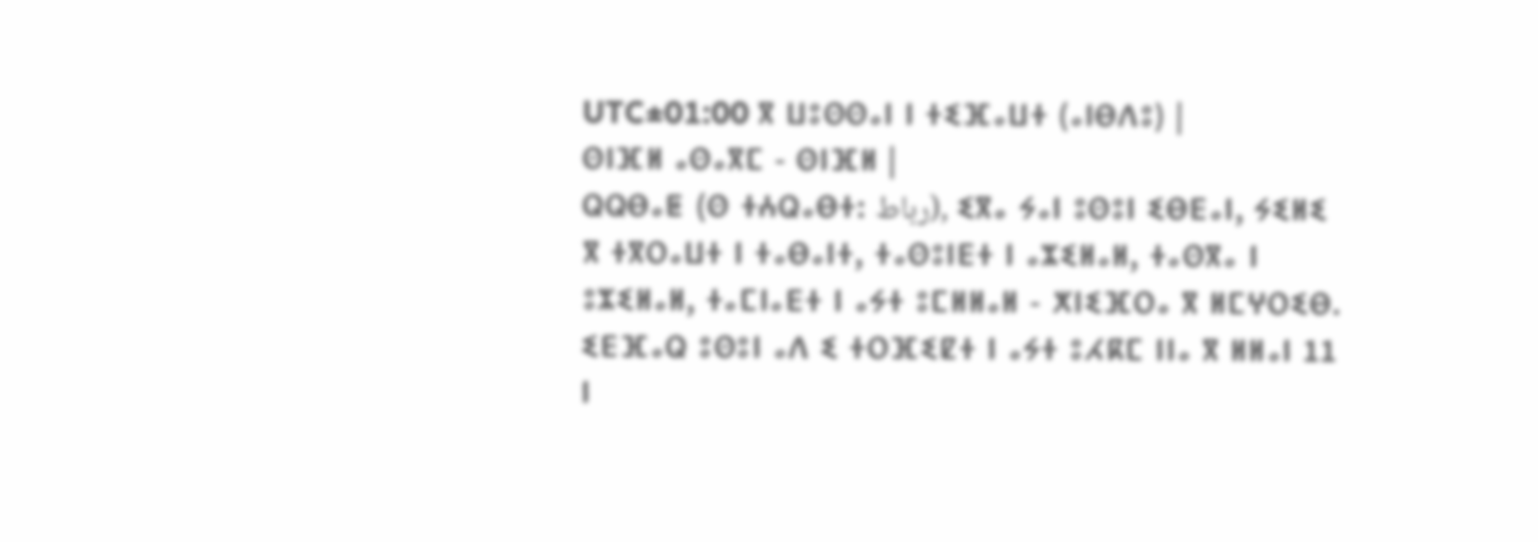UTC±01:00 ⴳ ⵡⵓⵙⵙⴰⵏ ⵏ ⵜⵉⴼⴰⵡⵜ (ⴰⵏⴱⴷⵓ) |
ⵙⵏⴼⵍ ⴰⵙⴰⴳⵎ - ⵙⵏⴼⵍ |
ⵕⵕⴱⴰⵟ (ⵙ ⵜⵄⵕⴰⴱⵜ: رباط), ⵉⴳⴰ ⵢⴰⵏ ⵓⵙⵓⵏ ⵉⴱⴹⴰⵏ, ⵢⵉⵍⵉ ⴳ ⵜⴳⵔⴰⵡⵜ ⵏ ⵜⴰⴱⴰⵏⵜ, ⵜⴰⵙⵓⵏⴹⵜ ⵏ ⴰⵣⵉⵍⴰⵍ, ⵜⴰⵙⴳⴰ ⵏ ⵓⵣⵉⵍⴰⵍ, ⵜⴰⵎⵏⴰⴹⵜ ⵏ ⴰⵢⵜ ⵓⵎⵍⵍⴰⵍ - ⵅⵏⵉⴼⵔⴰ ⴳ ⵍⵎⵖⵔⵉⴱ. ⵉⴹⴼⴰⵕ ⵓⵙⵓⵏ ⴰⴷ ⵉ ⵜⵔⴼⵉⵇⵜ ⵏ ⴰⵢⵜ ⵓⵃⴽⵎ ⵏⵏⴰ ⴳ ⵍⵍⴰⵏ 11 ⵏ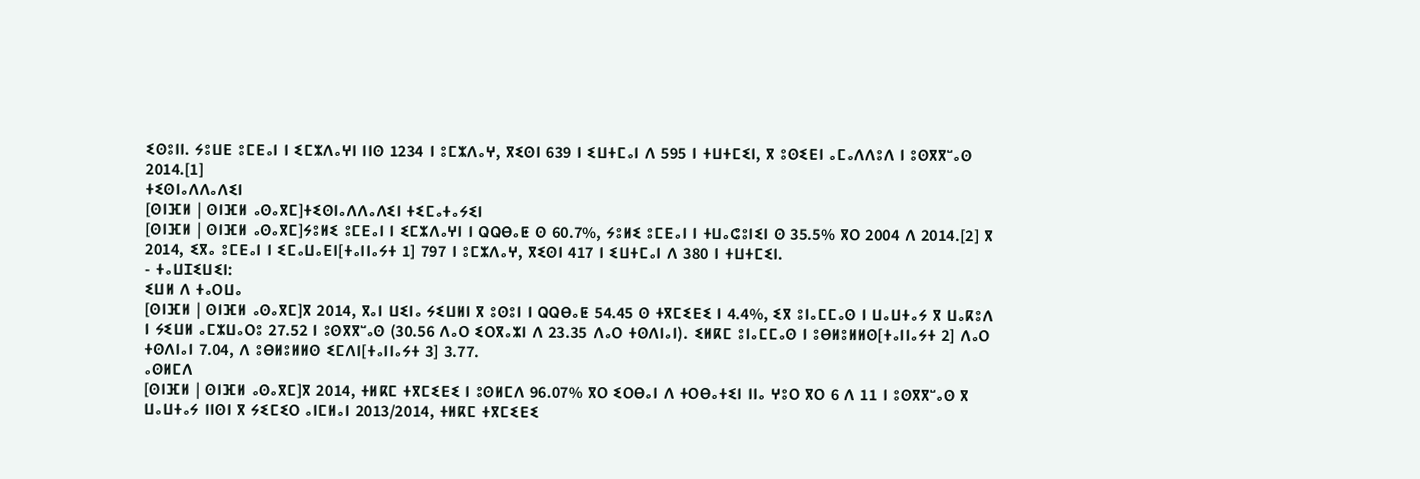ⵉⵙⵓⵏⵏ. ⵢⵓⵡⴹ ⵓⵎⴹⴰⵏ ⵏ ⵉⵎⵣⴷⴰⵖⵏ ⵏⵏⵙ 1234 ⵏ ⵓⵎⵣⴷⴰⵖ, ⴳⵉⵙⵏ 639 ⵏ ⵉⵡⵜⵎⴰⵏ ⴷ 595 ⵏ ⵜⵡⵜⵎⵉⵏ, ⴳ ⵓⵙⵉⴹⵏ ⴰⵎⴰⴷⴷⵓⴷ ⵏ ⵓⵙⴳⴳⵯⴰⵙ 2014.[1]
ⵜⵉⵙⵏⴰⴷⴷⴰⴷⵉⵏ
[ⵙⵏⴼⵍ | ⵙⵏⴼⵍ ⴰⵙⴰⴳⵎ]ⵜⵉⵙⵏⴰⴷⴷⴰⴷⵉⵏ ⵜⵉⵎⴰⵜⴰⵢⵉⵏ
[ⵙⵏⴼⵍ | ⵙⵏⴼⵍ ⴰⵙⴰⴳⵎ]ⵢⵓⵍⵉ ⵓⵎⴹⴰⵏ ⵏ ⵉⵎⵣⴷⴰⵖⵏ ⵏ ⵕⵕⴱⴰⵟ ⵙ 60.7%, ⵢⵓⵍⵉ ⵓⵎⴹⴰⵏ ⵏ ⵜⵡⴰⵛⵓⵏⵉⵏ ⵙ 35.5% ⴳⵔ 2004 ⴷ 2014.[2] ⴳ 2014, ⵉⴳⴰ ⵓⵎⴹⴰⵏ ⵏ ⵉⵎⴰⵡⴰⴹⵏ[ⵜⴰⵏⵏⴰⵢⵜ 1] 797 ⵏ ⵓⵎⵣⴷⴰⵖ, ⴳⵉⵙⵏ 417 ⵏ ⵉⵡⵜⵎⴰⵏ ⴷ 380 ⵏ ⵜⵡⵜⵎⵉⵏ.
- ⵜⴰⵡⵊⵉⵡⵉⵏ:
ⵉⵡⵍ ⴷ ⵜⴰⵔⵡⴰ
[ⵙⵏⴼⵍ | ⵙⵏⴼⵍ ⴰⵙⴰⴳⵎ]ⴳ 2014, ⴳⴰⵏ ⵡⵉⵏⴰ ⵢⵉⵡⵍⵏ ⴳ ⵓⵙⵓⵏ ⵏ ⵕⵕⴱⴰⵟ 54.45 ⵙ ⵜⴳⵎⵉⴹⵉ ⵏ 4.4%, ⵉⴳ ⵓⵏⴰⵎⵎⴰⵙ ⵏ ⵡⴰⵡⵜⴰⵢ ⴳ ⵡⴰⴽⵓⴷ ⵏ ⵢⵉⵡⵍ ⴰⵎⵣⵡⴰⵔⵓ 27.52 ⵏ ⵓⵙⴳⴳⵯⴰⵙ (30.56 ⴷⴰⵔ ⵉⵔⴳⴰⵣⵏ ⴷ 23.35 ⴷⴰⵔ ⵜⵙⴷⵏⴰⵏ). ⵉⵍⴽⵎ ⵓⵏⴰⵎⵎⴰⵙ ⵏ ⵓⴱⵍⵓⵍⵍⵙ[ⵜⴰⵏⵏⴰⵢⵜ 2] ⴷⴰⵔ ⵜⵙⴷⵏⴰⵏ 7.04, ⴷ ⵓⴱⵍⵓⵍⵍⵙ ⵉⵎⴷⵏ[ⵜⴰⵏⵏⴰⵢⵜ 3] 3.77.
ⴰⵙⵍⵎⴷ
[ⵙⵏⴼⵍ | ⵙⵏⴼⵍ ⴰⵙⴰⴳⵎ]ⴳ 2014, ⵜⵍⴽⵎ ⵜⴳⵎⵉⴹⵉ ⵏ ⵓⵙⵍⵎⴷ 96.07% ⴳⵔ ⵉⵔⴱⴰⵏ ⴷ ⵜⵔⴱⴰⵜⵉⵏ ⵏⵏⴰ ⵖⵓⵔ ⴳⵔ 6 ⴷ 11 ⵏ ⵓⵙⴳⴳⵯⴰⵙ ⴳ ⵡⴰⵡⵜⴰⵢ ⵏⵏⵙⵏ ⴳ ⵢⵉⵎⵉⵔ ⴰⵏⵎⵍⴰⵏ 2013/2014, ⵜⵍⴽⵎ ⵜⴳⵎⵉⴹⵉ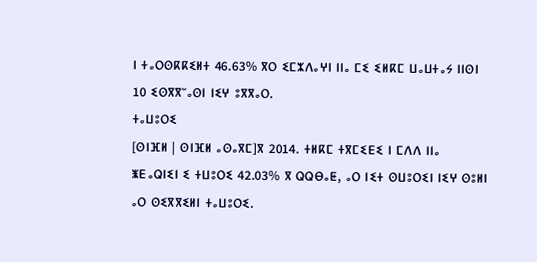ⵏ ⵜⴰⵔⵙⴽⴽⵉⵍⵜ 46.63% ⴳⵔ ⵉⵎⵣⴷⴰⵖⵏ ⵏⵏⴰ ⵎⵉ ⵉⵍⴽⵎ ⵡⴰⵡⵜⴰⵢ ⵏⵏⵙⵏ 10 ⵉⵙⴳⴳⵯⴰⵙⵏ ⵏⵉⵖ ⵓⴳⴳⴰⵔ.
ⵜⴰⵡⵓⵔⵉ
[ⵙⵏⴼⵍ | ⵙⵏⴼⵍ ⴰⵙⴰⴳⵎ]ⴳ 2014. ⵜⵍⴽⵎ ⵜⴳⵎⵉⴹⵉ ⵏ ⵎⴷⴷ ⵏⵏⴰ ⵥⴹⴰⵕⵏⵉⵏ ⵉ ⵜⵡⵓⵔⵉ 42.03% ⴳ ⵕⵕⴱⴰⵟ, ⴰⵔ ⵏⵉⵜ ⵙⵡⵓⵔⵉⵏ ⵏⵉⵖ ⵙⵓⵍⵏ ⴰⵔ ⵙⵉⴳⴳⵉⵍⵏ ⵜⴰⵡⵓⵔⵉ.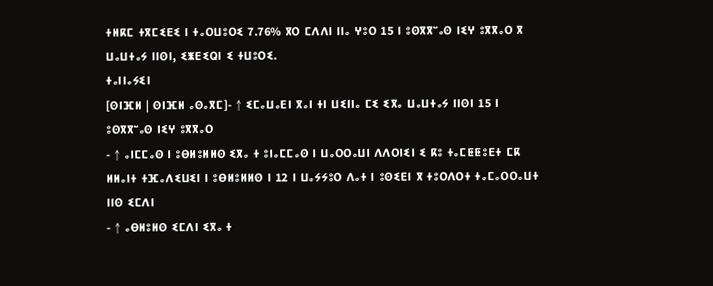ⵜⵍⴽⵎ ⵜⴳⵎⵉⴹⵉ ⵏ ⵜⴰⵔⵡⵓⵔⵉ 7.76% ⴳⵔ ⵎⴷⴷⵏ ⵏⵏⴰ ⵖⵓⵔ 15 ⵏ ⵓⵙⴳⴳⵯⴰⵙ ⵏⵉⵖ ⵓⴳⴳⴰⵔ ⴳ ⵡⴰⵡⵜⴰⵢ ⵏⵏⵙⵏ, ⵉⵥⴹⵉⵕⵏ ⵉ ⵜⵡⵓⵔⵉ.
ⵜⴰⵏⵏⴰⵢⵉⵏ
[ⵙⵏⴼⵍ | ⵙⵏⴼⵍ ⴰⵙⴰⴳⵎ]- ↑ ⵉⵎⴰⵡⴰⴹⵏ ⴳⴰⵏ ⵜⵏ ⵡⵉⵏⵏⴰ ⵎⵉ ⵉⴳⴰ ⵡⴰⵡⵜⴰⵢ ⵏⵏⵙⵏ 15 ⵏ ⵓⵙⴳⴳⵯⴰⵙ ⵏⵉⵖ ⵓⴳⴳⴰⵔ
- ↑ ⴰⵏⵎⵎⴰⵙ ⵏ ⵓⴱⵍⵓⵍⵍⵙ ⵉⴳⴰ ⵜ ⵓⵏⴰⵎⵎⴰⵙ ⵏ ⵡⴰⵔⵔⴰⵡⵏ ⴷⴷⵔⵏⵉⵏ ⵉ ⴽⵓ ⵜⴰⵎⵟⵟⵓⴹⵜ ⵎⴽ ⵍⵍⴰⵏⵜ ⵜⴼⴰⴷⵉⵡⵉⵏ ⵏ ⵓⴱⵍⵓⵍⵍⵙ ⵏ 12 ⵏ ⵡⴰⵢⵢⵓⵔ ⴷⴰⵜ ⵏ ⵓⵙⵉⴹⵏ ⴳ ⵜⵓⵔⴷⵔⵜ ⵜⴰⵎⴰⵔⵔⴰⵡⵜ ⵏⵏⵙ ⵉⵎⴷⵏ
- ↑ ⴰⴱⵍⵓⵍⵙ ⵉⵎⴷⵏ ⵉⴳⴰ ⵜ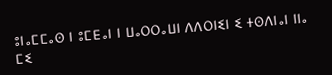ⵓⵏⴰⵎⵎⴰⵙ ⵏ ⵓⵎⴹⴰⵏ ⵏ ⵡⴰⵔⵔⴰⵡⵏ ⴷⴷⵔⵏⵉⵏ ⵉ ⵜⵙⴷⵏⴰⵏ ⵏⵏⴰ ⵎⵉ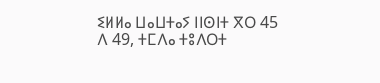ⵉⵍⵍⴰ ⵡⴰⵡⵜⴰⵢ ⵏⵏⵙⵏⵜ ⴳⵔ 45 ⴷ 49, ⵜⵎⴷⴰ ⵜⵓⴷⵔⵜ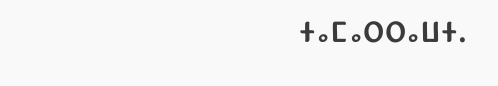ⵜⴰⵎⴰⵔⵔⴰⵡⵜ.